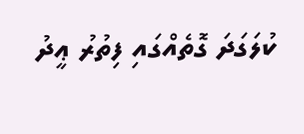ކުލަގަދަ ގޮތެއްގައި ފިތުރު ޢީދު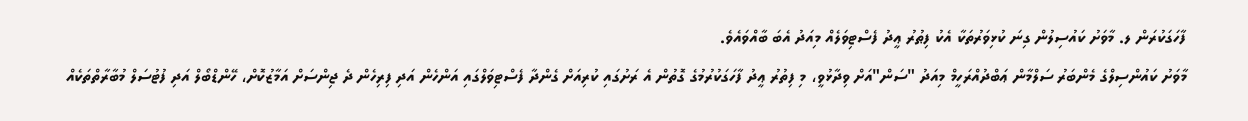ފާހަގަކުރަން ލ. މާވަށު ކައުސިލުން ގިނަ ކުޅިވަރުތަކާ އެކު ފިޠުރު ޢީދު ފެސްޓިވަލެއް މިއަދު އެބަ ބާއްވައެވެ.
މާވަށު ކައުންސިލްގެ މެންބަރު ސަލްމާން ޢަބްދުއްރަހީމް މިއަދު "ސަން"އަށް ވިދާޅުވީ، މި ފިތުރު ޢީދު ފާހަގަކުރުމުގެ ގޮތުން އެ ރަށުގައި ކުރިއަށް ގެންދާ ފެސްޓިވަލްގައި އަންހެން އަދި ފިރިހެން ދެ ޖިންސަށް އަމާޒުކޮށް، ހޭންޑްބޯލް އަދި ފުޓުސަލް މުބާރާތްތަކެއް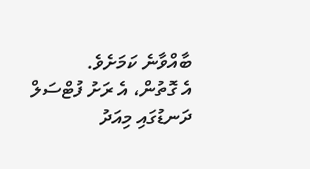ބާއްވާނެ ކަމަށެވެ.
އެ ގޮތުން، އެ ރަށު ފުޓްސަލް ދަނޑުގައި މިއަދު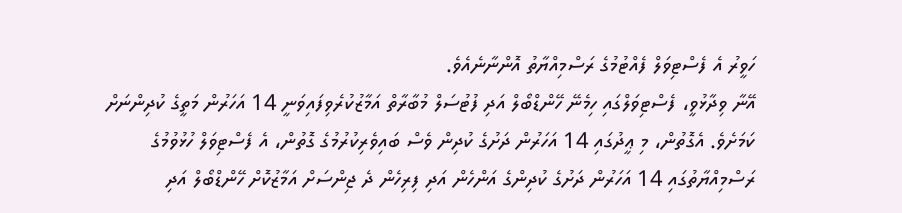ހަވީރު އެ ފެސްޓިވަލް ފެއްޓުމުގެ ރަސްމިއްޔާތު އޮންނާނެއެވެ.
އޭނާ ވިދާޅުވީ، ފެސްޓިވަލްގައި ހިމެނޭ ހޭންޑްބޯލް އަދި ފުޓުސަލް މުބާރާތް އަމާޒުކުރެވިފައިވަނީ 14 އަހަރުން މަތީގެ ކުދިންނަށް ކަމަށެވެ. އެގޮތުން، މި ޢީދުގައި 14 އަހަރުން ދަށުގެ ކުދިން ވެސް ބައިވެރިކުރުމުގެ ގޮތުން، އެ ފެސްޓިވަލް ހުޅުވުމުގެ ރަސްމިއްޔާތުގައި 14 އަހަރުން ދަށުގެ ކުދިންގެ އަންހެން އަދި ފިރިހެން ދެ ޖިންސަށް އަމާޒުކޮށް ހޭންޑްބޯލް އަދި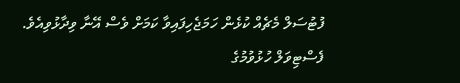ފުޓުސަލް މެޗެއް ކުޅެން ހަމަޖެހިފައިވާ ކަމަށް ވެސް އޭނާ ވިދާޅުވިއެވެ.
ފެސްޓިވަލް ހުޅުވުމުގެ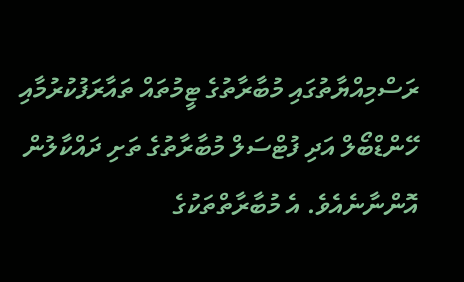ރަސްމިއްޔާތުގައި މުބާރާތުގެ ޓީމުތައް ތައާރަފުކުރުމާއި ހޭންޑްބޯލް އަދި ފުޓްސަލް މުބާރާތުގެ ތަށި ދައްކާލުން އޮންނާނެއެވެ. އެ މުބާރާތްތަކުގެ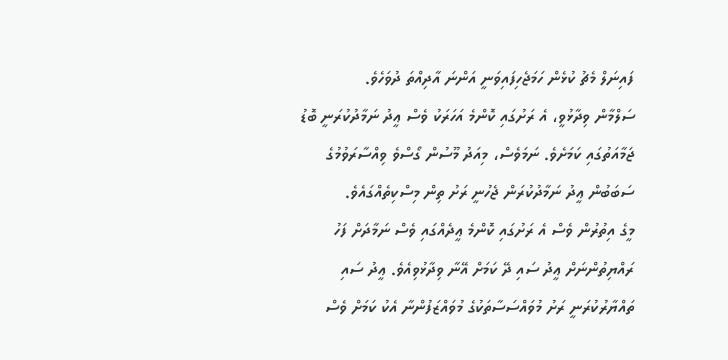ފައިނަލް މެޗު ކުޅެން ހަމަޖެހިފައިވަނީ އަންނަ އާދިއްތަ ދުވަހެވެ.
ސަލްމާން ވިދާޅުވީ، އެ ރަށުގައި ކޮންމެ އަހަރަކު ވެސް ޢީދު ނަމާދުކުރަނީ ބޮޑު ޖަމާއަތުގައި ކަމަށެވެ. ނަމަވެސް، މިއަދު މޫސުން ގޯސްވެ ވިއްސާރަވުމުގެ ސަބަބުން ޢީދު ނަމާދުކުރަން ޖެހުނީ ރަށު ތިން މިސްކިތެއްގައެވެ.
މީގެ އިތުރުން ވެސް އެ ރަށުގައި ކޮންމެ ޢީދެއްގައި ވެސް ނަމާދަށް ފަހު ރައްޔިތުންނަށް ޢީދު ސައި ދޭ ކަމަށް އޭނާ ވިދާޅުވިއެވެ. ޢީދު ސައި ތައްޔާރުކުރަނީ ރަށު މުވައްސަސާތަކުގެ މުވައްޒަފުންނާ އެކު ކަމަށް ވެސް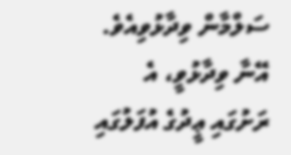ސަލްމާން ވިދާޅުވިއެވެ.
އޭނާ ވިދާޅުވީ، އެ ރަށުގައި ޢީދުގެ އުފަލުގައި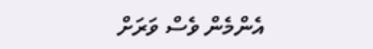އެންމެން ވެސް ވަރަށް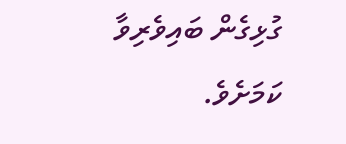ގުޅިގެން ބައިވެރިވާ ކަމަށެވެ.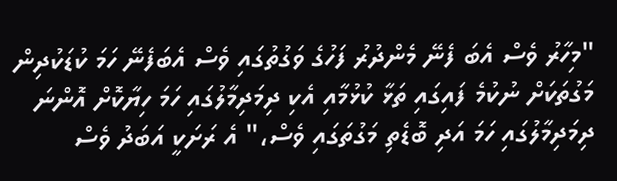"މިހާރު ވެސް އެބަ ފެނޭ މެންދުރު ފަހުގެ ވަގުތުގައި ވެސް އެބަފެނޭ ހަމަ ކުޑަކުދިން މަގުތަކަށް ނުކުމެ ފައިގައި ތަޅާ ކުޅުމާއި އެކި ދިމަދިމާލުގައި ހަމަ ހިޔާކޮށް އޮންނަ ދިމަދިމާލުގައި ހަމަ އަދި ބޮޑެތި މަގުތަގައި ވެސް،" އެ ރަށަކީ އަބަދު ވެސް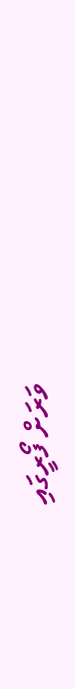ވަރަށް ފޯރީގައި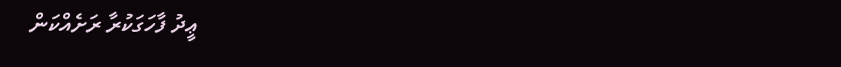ޢީދު ފާހަގަކުރާ ރަށެއްކަން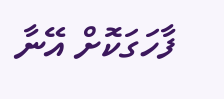ފާހަގަކޮށް އޭނާ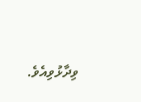ވިދާޅުވިއެވެ.